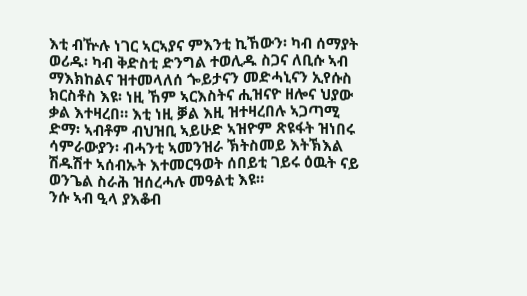እቲ ብዅሉ ነገር ኣርኣያና ምእንቲ ኪኸውን፡ ካብ ሰማያት ወሪዱ፡ ካብ ቅድስቲ ድንግል ተወሊዱ ስጋና ለቢሱ ኣብ ማእክከልና ዝተመላለሰ ጐይታናን መድሓኒናን ኢየሱስ ክርስቶስ እዩ፡ ነዚ ኸም ኣርእስትና ሒዝናዮ ዘሎና ህያው ቃል እተዛረበ። እቲ ነዚ ቓል እዚ ዝተዛረበሉ ኣጋጣሚ ድማ፡ ኣብቶም ብህዝቢ ኣይሁድ ኣዝዮም ጽዩፋት ዝነበሩ ሳምራውያን፡ ብሓንቲ ኣመንዝራ ኽትስመይ እትኽእል ሽዱሽተ ኣሰብኡት እተመርዓወት ሰበይቲ ገይሩ ዕዉት ናይ ወንጌል ስራሕ ዝሰረሓሉ መዓልቲ እዩ።
ንሱ ኣብ ዒላ ያእቆብ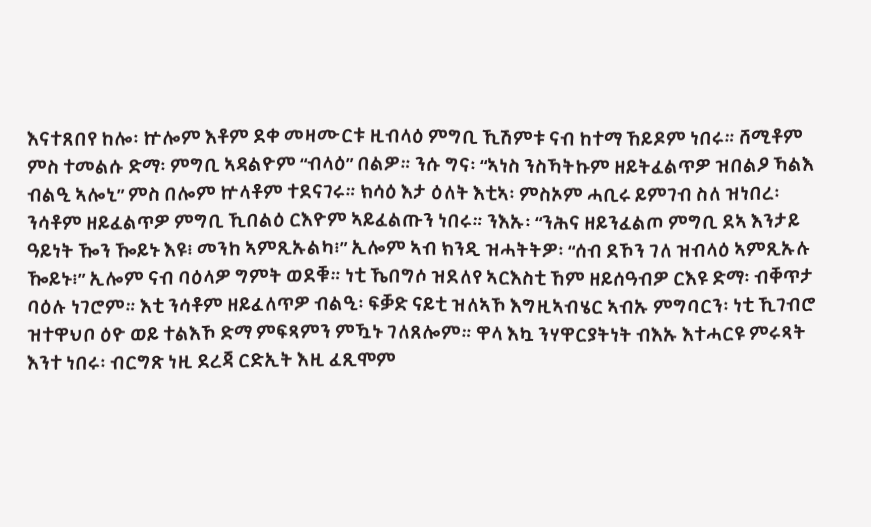እናተጸበየ ከሎ፡ ኵሎም እቶም ደቀ መዛሙርቱ ዚብላዕ ምግቢ ኺሽምቱ ናብ ከተማ ኸይዶም ነበሩ። ሸሚቶም ምስ ተመልሱ ድማ፡ ምግቢ ኣዳልዮም “ብላዕ” በልዎ። ንሱ ግና፡ “ኣነስ ንስኻትኩም ዘይትፈልጥዎ ዝበልዖ ኻልእ ብልዒ ኣሎኒ” ምስ በሎም ኵላቶም ተደናገሩ። ክሳዕ እታ ዕለት እቲኣ፡ ምስኦም ሓቢሩ ይምገብ ስለ ዝነበረ፡ ንሳቶም ዘይፈልጥዎ ምግቢ ኺበልዕ ርእዮም ኣይፈልጡን ነበሩ። ንእኡ፡ “ንሕና ዘይንፈልጦ ምግቢ ደኣ እንታይ ዓይነት ዀን ዀይኑ እዩ፧ መንከ ኣምጺኡልካ፧” ኢሎም ኣብ ክንዲ ዝሓትትዎ፡ “ሰብ ደኾን ገለ ዝብላዕ ኣምጺኡሉ ዀይኑ፧” ኢሎም ናብ ባዕላዎ ግምት ወደቑ። ነቲ ኼበግሶ ዝደለየ ኣርእስቲ ኸም ዘይሰዓብዎ ርእዩ ድማ፡ ብቐጥታ ባዕሉ ነገሮም። እቲ ንሳቶም ዘይፈለጥዎ ብልዒ፡ ፍቓድ ናይቲ ዝለኣኾ እግዚኣብሄር ኣብኡ ምግባርን፡ ነቲ ኺገብሮ ዝተዋህቦ ዕዮ ወይ ተልእኾ ድማ ምፍጻምን ምዃኑ ገለጸሎም። ዋላ እኳ ንሃዋርያትነት ብእኡ እተሓርዩ ምሩጻት እንተ ነበሩ፡ ብርግጽ ነዚ ደረጃ ርድኢት እዚ ፈጺሞም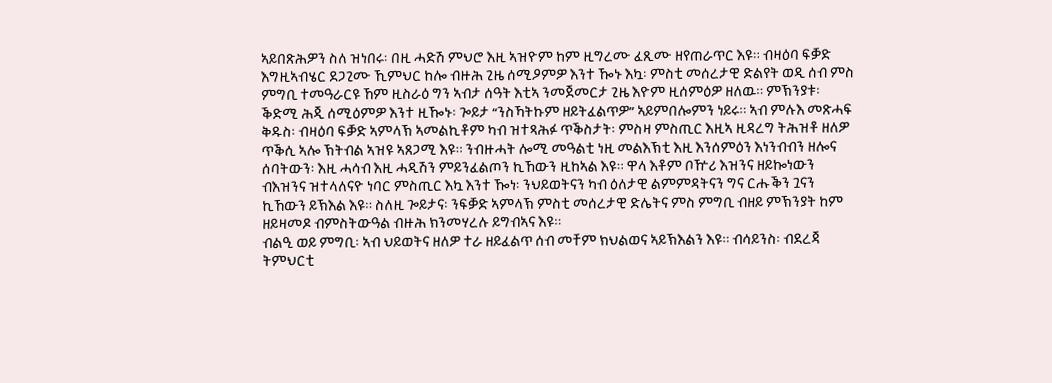ኣይበጽሕዎን ስለ ዝነበሩ፡ በዚ ሓድሽ ምህሮ እዚ ኣዝዮም ከም ዚግረሙ ፈጺሙ ዘየጠራጥር እዩ። ብዛዕባ ፍቓድ እግዚኣብሄር ደጋጊሙ ኺምህር ከሎ ብዙሕ ጊዜ ሰሚዖምዎ እንተ ዀኑ እኳ፡ ምስቲ መሰረታዊ ድልየት ወዲ ሰብ ምስ ምግቢ ተመዓራርዩ ኸም ዚስራዕ ግን ኣብታ ሰዓት እቲኣ ንመጀመርታ ጊዜ እዮም ዚሰምዕዎ ዘለዉ። ምኽንያቱ፡ ቕድሚ ሕጂ ሰሚዕምዎ እንተ ዚዀኑ፡ ጐይታ “ንስኻትኩም ዘይትፈልጥዎ” ኣይምበሎምን ነይሩ። ኣብ ምሉእ መጽሓፍ ቅዱስ፡ ብዛዕባ ፍቓድ ኣምላኽ ኣመልኪቶም ካብ ዝተጻሕፉ ጥቕስታት፡ ምስዛ ምስጢር እዚኣ ዚዳረግ ትሕዝቶ ዘለዎ ጥቕሲ ኣሎ ኽትብል ኣዝዩ ኣጸጋሚ እዩ። ንብዙሓት ሎሚ መዓልቲ ነዚ መልእኽቲ እዚ እንሰምዕን እነንብብን ዘሎና ሰባትውን፡ እዚ ሓሳብ እዚ ሓዲሽን ምይንፈልጦን ኪኸውን ዚከኣል እዩ። ዋላ እቶም ቦዅሪ እዝንና ዘይኰነውን ብእዝንና ዝተላለናዮ ነባር ምስጢር እኳ እንተ ዀነ፡ ንህይወትናን ካብ ዕለታዊ ልምምዳትናን ግና ርሑቕን ጓናን ኪኸውን ይኽእል እዩ። ስለዚ ጐይታና፡ ንፍቓድ ኣምላኽ ምስቲ መሰረታዊ ድሌትና ምስ ምግቢ ብዘይ ምኽንያት ከም ዘይዛመዶ ብምስትውዓል ብዙሕ ክንመሃረሉ ይግብኣና እዩ።
ብልዒ ወይ ምግቢ፡ ኣብ ህይወትና ዘለዎ ተራ ዘይፈልጥ ሰብ መቸም ክህልወና ኣይኽእልን እዩ። ብሳይንስ፡ ብደረጃ ትምህርቲ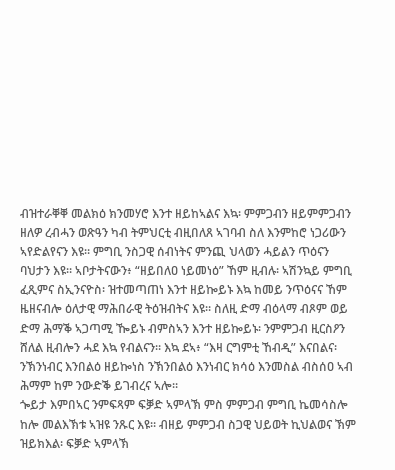ብዝተራቐቐ መልክዕ ክንመሃሮ እንተ ዘይከኣልና እኳ፡ ምምጋብን ዘይምምጋብን ዘለዎ ረብሓን ወጽዓን ካብ ትምህርቲ ብዚበለጸ ኣገባብ ስለ እንምከሮ ነጋሪውን ኣየድልየናን እዩ። ምግቢ ንስጋዊ ሰብነትና ምንጪ ህላወን ሓይልን ጥዕናን ባህታን እዩ። ኣቦታትናውን፥ “ዘይበለዐ ነይመነዕ” ኸም ዚብሉ፡ ኣሽንኳይ ምግቢ ፈጺምና ስኢንናዮስ፡ ዝተመጣጠነ እንተ ዘይኰይኑ እኳ ከመይ ንጥዕናና ኸም ዜዘናብሎ ዕለታዊ ማሕበራዊ ትዕዝብትና እዩ። ስለዚ ድማ ብዕላማ ብጾም ወይ ድማ ሕማቕ ኣጋጣሚ ዀይኑ ብምስኣን እንተ ዘይኰይኑ፡ ንምምጋብ ዚርስዖን ሸለል ዚብሎን ሓደ እኳ የብልናን። እኳ ደኣ፥ “እዛ ርግምቲ ኸብዲ” እናበልና፡ ንኽንነብር እንበልዕ ዘይኰነስ ንኽንበልዕ እንነብር ክሳዕ እንመስል ብስሰዐ ኣብ ሕማም ከም ንውድቕ ይገብረና ኣሎ።
ጐይታ እምበኣር ንምፍጻም ፍቓድ ኣምላኽ ምስ ምምጋብ ምግቢ ኬመሳስሎ ከሎ መልእኽቱ ኣዝዩ ንጹር እዩ። ብዘይ ምምጋብ ስጋዊ ህይወት ኪህልወና ኽም ዝይክእል፡ ፍቓድ ኣምላኽ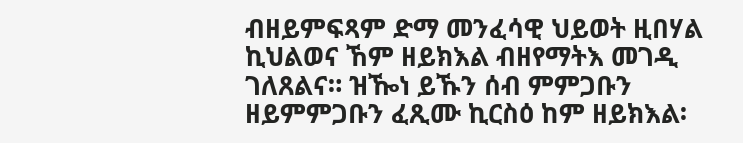ብዘይምፍጻም ድማ መንፈሳዊ ህይወት ዚበሃል ኪህልወና ኸም ዘይክእል ብዘየማትእ መገዲ ገለጸልና። ዝዀነ ይኹን ሰብ ምምጋቡን ዘይምምጋቡን ፈጺሙ ኪርስዕ ከም ዘይክእል፡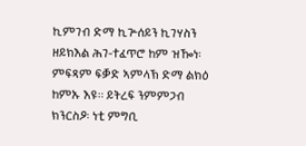ኪምገብ ድማ ኪጕሰይን ኪገሃስን ዘይክእል ሕገ-ተፈጥሮ ከም ዝዀነ፡ ምፍጻም ፍቓድ ኣምላኽ ድማ ልክዕ ከምኡ እዩ። ይትረፍ ንምምጋብ ክንርስዖ፡ ነቲ ምግቢ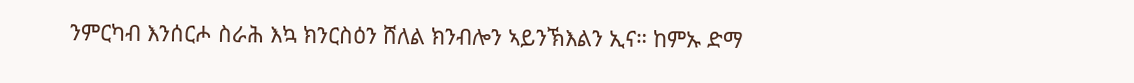ንምርካብ እንሰርሖ ስራሕ እኳ ክንርስዕን ሸለል ክንብሎን ኣይንኽእልን ኢና። ከምኡ ድማ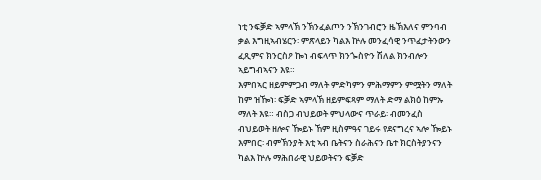ነቲ ንፍቓድ ኣምላኽ ንኽንፈልጦን ንኽንገብሮን ዜኽእለና ምንባብ ቃል እግዚኣብሄርን፡ ምጽላይን ካልእ ኵሉ መንፈሳዊ ንጥፈታትንውን ፈጺምና ክንርስዖ ኰነ ብፍላጥ ክንጐስዮን ሽለል ክንብሎን ኣይግብኣናን እዩ።
እምበኣር ዘይምምጋብ ማለት ምድካምን ምሕማምን ምሟትን ማለት ከም ዝዀነ፡ ፍቓድ ኣምላኽ ዘይምፍጻም ማለት ድማ ልክዕ ከምኡ ማለት እዩ። ብስጋ ብህይወት ምህላውና ጥራይ፡ ብመንፈስ ብህይወት ዘሎና ዀይኑ ኸም ዚስምዓና ገይሩ የደናግረና ኣሎ ዀይኑ እምበር፡ ብምኽንያት እቲ ኣብ ቤትናን ስራሕናን ቤተ ክርስትያንናን ካልእ ኵሉ ማሕበራዊ ህይወትናን ፍቓድ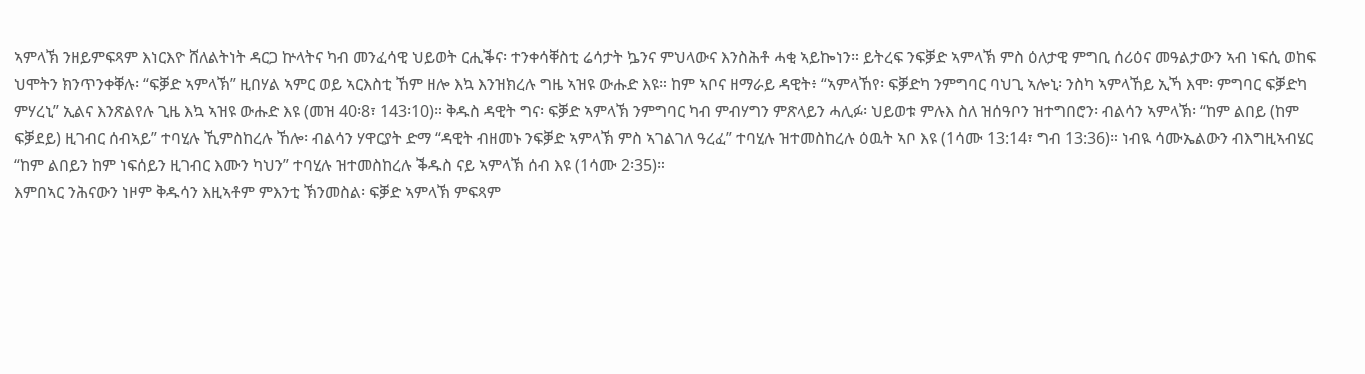ኣምላኽ ንዘይምፍጻም እነርእዮ ሸለልትነት ዳርጋ ኵላትና ካብ መንፈሳዊ ህይወት ርሒቕና፡ ተንቀሳቐስቲ ሬሳታት ኴንና ምህላውና እንስሕቶ ሓቂ ኣይኰነን። ይትረፍ ንፍቓድ ኣምላኽ ምስ ዕለታዊ ምግቢ ሰሪዕና መዓልታውን ኣብ ነፍሲ ወከፍ ህሞትን ክንጥንቀቐሉ፡ “ፍቓድ ኣምላኽ” ዚበሃል ኣምር ወይ ኣርእስቲ ኸም ዘሎ እኳ እንዝክረሉ ግዜ ኣዝዩ ውሑድ እዩ። ከም ኣቦና ዘማራይ ዳዊት፥ “ኣምላኸየ፡ ፍቓድካ ንምግባር ባህጊ ኣሎኒ፡ ንስካ ኣምላኸይ ኢኻ እሞ፡ ምግባር ፍቓድካ ምሃረኒ” ኢልና እንጽልየሉ ጊዜ እኳ ኣዝዩ ውሑድ እዩ (መዝ 40፡8፣ 143፡10)። ቅዱስ ዳዊት ግና፡ ፍቓድ ኣምላኽ ንምግባር ካብ ምብሃግን ምጽላይን ሓሊፉ፡ ህይወቱ ምሉእ ስለ ዝሰዓቦን ዝተግበሮን፡ ብልሳን ኣምላኽ፡ “ከም ልበይ (ከም ፍቓደይ) ዚገብር ሰብኣይ” ተባሂሉ ኺምስከረሉ ኸሎ፡ ብልሳን ሃዋርያት ድማ “ዳዊት ብዘመኑ ንፍቓድ ኣምላኽ ምስ ኣገልገለ ዓረፈ” ተባሂሉ ዝተመስከረሉ ዕዉት ኣቦ እዩ (1ሳሙ 13:14፣ ግብ 13:36)። ነብዪ ሳሙኤልውን ብእግዚኣብሄር “ከም ልበይን ከም ነፍሰይን ዚገብር እሙን ካህን” ተባሂሉ ዝተመስከረሉ ቕዱስ ናይ ኣምላኽ ሰብ እዩ (1ሳሙ 2፡35)።
እምበኣር ንሕናውን ነዞም ቅዱሳን እዚኣቶም ምእንቲ ኽንመስል፡ ፍቓድ ኣምላኽ ምፍጻም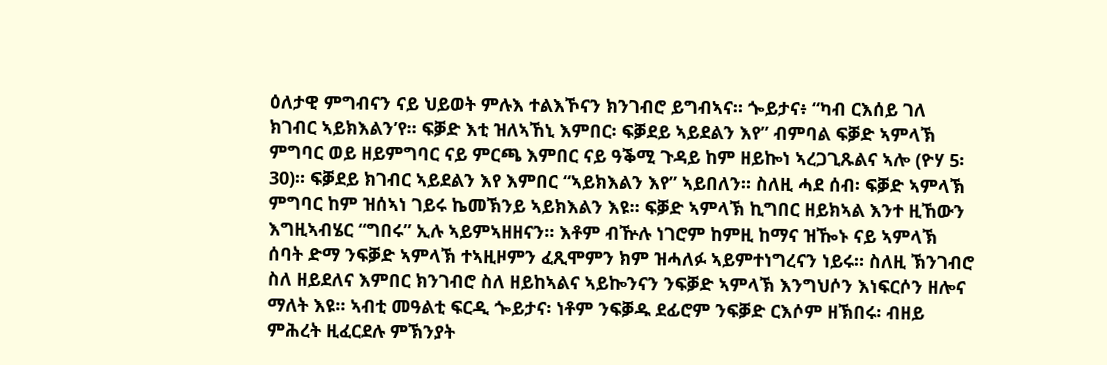ዕለታዊ ምግብናን ናይ ህይወት ምሉእ ተልእኾናን ክንገብሮ ይግብኣና። ጐይታና፥ “ካብ ርእሰይ ገለ ክገብር ኣይክእልን’የ። ፍቓድ እቲ ዝለኣኸኒ እምበር፡ ፍቓደይ ኣይደልን እየ” ብምባል ፍቓድ ኣምላኽ ምግባር ወይ ዘይምግባር ናይ ምርጫ እምበር ናይ ዓቕሚ ጉዳይ ከም ዘይኰነ ኣረጋጊጹልና ኣሎ (ዮሃ 5፡30)። ፍቓደይ ክገብር ኣይደልን እየ እምበር “ኣይክእልን እየ” ኣይበለን። ስለዚ ሓደ ሰብ፡ ፍቓድ ኣምላኽ ምግባር ከም ዝሰኣነ ገይሩ ኬመኽንይ ኣይክእልን እዩ። ፍቓድ ኣምላኽ ኪግበር ዘይክኣል እንተ ዚኸውን እግዚኣብሄር “ግበሩ” ኢሉ ኣይምኣዘዘናን። እቶም ብዅሉ ነገሮም ከምዚ ከማና ዝዀኑ ናይ ኣምላኽ ሰባት ድማ ንፍቓድ ኣምላኽ ተኣዚዞምን ፈጺሞምን ክም ዝሓለፉ ኣይምተነግረናን ነይሩ። ስለዚ ኽንገብሮ ስለ ዘይደለና እምበር ክንገብሮ ስለ ዘይከኣልና ኣይኰንናን ንፍቓድ ኣምላኽ እንግህሶን እነፍርሶን ዘሎና ማለት እዩ። ኣብቲ መዓልቲ ፍርዲ ጐይታና፡ ነቶም ንፍቓዱ ደፊሮም ንፍቓድ ርእሶም ዘኽበሩ፡ ብዘይ ምሕረት ዚፈርደሉ ምኽንያት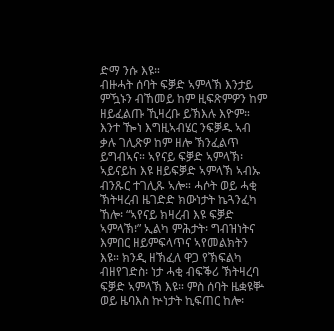ድማ ንሱ እዩ።
ብዙሓት ሰባት ፍቓድ ኣምላኽ እንታይ ምዃኑን ብኸመይ ከም ዚፍጽምዎን ከም ዘይፈልጡ ኺዛረቡ ይኽእሉ እዮም። እንተ ዀነ እግዚኣብሄር ንፍቓዱ ኣብ ቃሉ ገሊጽዎ ከም ዘሎ ኽንፈልጥ ይግብኣና። ኣየናይ ፍቓድ ኣምላኽ፡ ኣይናይከ እዩ ዘይፍቓድ ኣምላኽ ኣብኡ ብንጹር ተገሊጹ ኣሎ። ሓሶት ወይ ሓቂ ኽትዛረብ ዜገድድ ክውነታት ኬጓንፈካ ኸሎ፡ “ኣየናይ ክዛረብ እዩ ፍቓድ ኣምላኽ፧” ኢልካ ምሕታት፡ ግብዝነትና እምበር ዘይምፍላጥና ኣየመልክትን እዩ። ክንዲ ዘኽፈለ ዋጋ የኽፍልካ ብዘየገድስ፡ ነታ ሓቂ ብፍቕሪ ኽትዛረባ ፍቓድ ኣምላኽ እዩ። ምስ ሰባት ዜቋዩቝ ወይ ዜባእስ ኵነታት ኪፍጠር ከሎ፡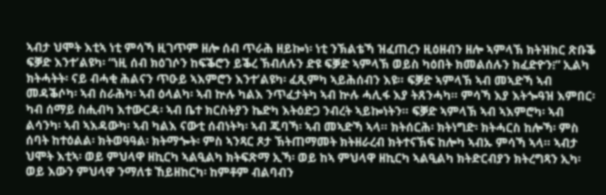ኣብታ ህሞት እቲኣ ነቲ ምሳኻ ዚገጥም ዘሎ ሰብ ጥራሕ ዘይኰነ፡ ነቲ ንኽልቴኻ ዝፈጠረን ዚዕዘብን ዘሎ ኣምላኽ ክትዝክር ጽቡቕ ፍቓድ እንተ’ልዩካ፡ “ነዚ ሰብ ክዕገሶን ከፍቕሮን ይቕረ ኽብለሉን ድዩ ፍቓድ ኣምላኽ ወይስ ካዕበት ክመልሰሉን ክፈድዮን፧” ኢልካ ክትሓትት፡ ናይ ብሓቂ ሕልናን ጥዑይ ኣእምሮን እንተ’ልዩካ፡ ፈጺምካ ኣይሕሰብን እዩ። ፍቓድ ኣምላኽ ኣብ መኣድኻ ኣብ መዳቕሶካ፡ ኣብ ስራሕካ፡ ኣብ ዕላልካ፡ ኣብ ኵሉ ካልእ ንጥፈታትካ ኣብ ኵሉ ሓሊፋ እያ ትጸንሓካ። ምሳኻ እያ እትጐዓዝ እምበር፡ ካብ ሰማይ ስሒብካ እተውርዳ፡ ኣብ ቤተ ክርስትያን ኬድካ እትዕድጋ ንብረት ኣይኰነትን። ፍቓድ ኣምላኽ ኣብ ኣእምሮካ፡ ኣብ ልሳንካ፡ ኣብ ኣእዳውካ፡ ኣብ ካልእ ናውቲ ሰብነትካ፡ ኣብ ጁባኻ፡ ኣብ መኣድኻ ኣላ። ክትሰርሕ፡ ክትነግድ፡ ክትሓርስ ከሎኻ፡ ምስ ሰባት ከተዕልል፡ ክትወዓዓል፡ ክትማጐት፡ ምስ ኣንጻር ጾታ ኽትጠማመት ክትዘራረብ ክትተናኽፍ ከሎካ ኣብኡ ምሳኻ ኣላ። ኣብታ ህሞት እቲኣ፡ ወይ ምህላዋ ዘኪርካ ኣልዒልካ ክትፍጽማ ኢኻ፡ ወይ ከኣ ምህላዋ ዘኪርካ ኣልዒልካ ክትድርብያን ክትረግጻን ኢካ፡ ወይ እውን ምህላዋ ንማለቱ ኸይዘከርካ፡ ከምቶም ብልባብን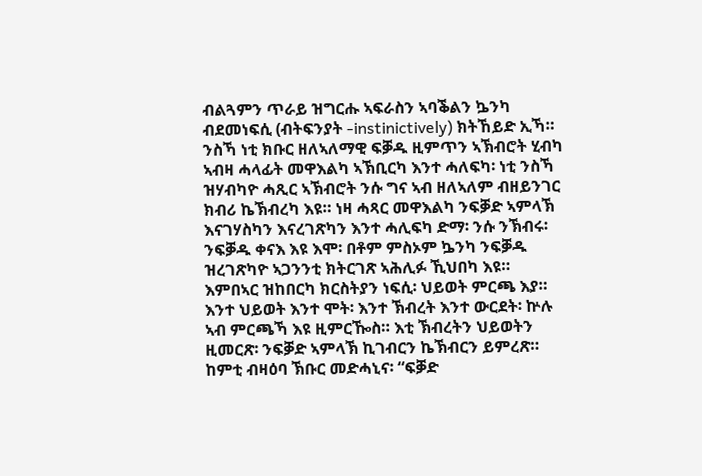ብልጓምን ጥራይ ዝግርሑ ኣፍራስን ኣባቕልን ኴንካ ብደመነፍሲ (ብትፍንያት -instinictively) ክትኸይድ ኢኻ። ንስኻ ነቲ ክቡር ዘለኣለማዊ ፍቓዱ ዚምጥን ኣኽብሮት ሂብካ ኣብዛ ሓላፊት መዋእልካ ኣኽቢርካ እንተ ሓለፍካ፡ ነቲ ንስኻ ዝሃብካዮ ሓጺር ኣኽብሮት ንሱ ግና ኣብ ዘለኣለም ብዘይንገር ክብሪ ኬኽብረካ እዩ። ነዛ ሓጻር መዋእልካ ንፍቓድ ኣምላኽ እናገሃስካን እናረገጽካን እንተ ሓሊፍካ ድማ፡ ንሱ ንኽብሩ፡ ንፍቓዱ ቀናእ እዩ እሞ፡ በቶም ምስኦም ኴንካ ንፍቓዱ ዝረገጽካዮ ኣጋንንቲ ክትርገጽ ኣሕሊፉ ኺህበካ እዩ። እምበኣር ዝከበርካ ክርስትያን ነፍሲ፡ ህይወት ምርጫ እያ። እንተ ህይወት እንተ ሞት፡ እንተ ኽብረት እንተ ውርደት፡ ኵሉ ኣብ ምርጫኻ እዩ ዚምርዀስ። እቲ ኽብረትን ህይወትን ዚመርጽ፡ ንፍቓድ ኣምላኽ ኪገብርን ኬኽብርን ይምረጽ። ከምቲ ብዛዕባ ኽቡር መድሓኒና፡ “ፍቓድ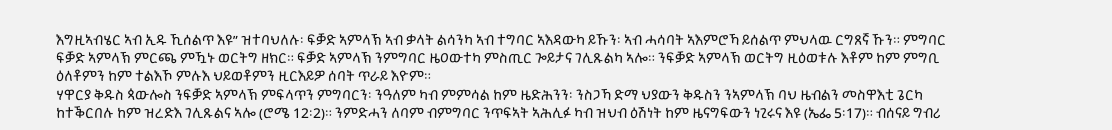እግዚኣብሄር ኣብ ኢዱ ኺሰልጥ እዩ” ዝተባህለሉ፡ ፍቓድ ኣምላኽ ኣብ ቃላት ልሳንካ ኣብ ተግባር ኣእዳውካ ይኹን፡ ኣብ ሓሳባት ኣእምሮኻ ይሰልጥ ምህላዉ ርግጸኛ ኹን። ምግባር ፍቓድ ኣምላኽ ምርጫ ምዃኑ ወርትግ ዘክር። ፍቓድ ኣምላኽ ንምግባር ዜዐውተካ ምስጢር ጐይታና ገሊጹልካ ኣሎ። ንፍቓድ ኣምላኽ ወርትግ ዚዕወቱሉ እቶም ከም ምግቢ ዕለቶምን ከም ተልእኾ ምሉእ ህይወቶምን ዚርእይዎ ሰባት ጥራይ እዮም።
ሃዋርያ ቅዱስ ጳውሎስ ንፍቓድ ኣምላኽ ምፍላጥን ምግባርን፡ ንዓለም ካብ ምምሳል ከም ዜድሕንን፡ ንስጋኻ ድማ ህያውን ቅዱስን ንኣምላኽ ባህ ዜብልን መስዋእቲ ጌርካ ከተቕርበሉ ከም ዝረድእ ገሊጹልና ኣሎ (ሮሜ 12፡2)። ንምድሓን ለባም ብምግባር ንጥፍኣት ኣሕሊፉ ካብ ዝህብ ዕሽነት ከም ዜናግፍውን ነጊሩና እዩ (ኤፌ 5፡17)። ብሰናይ ግብሪ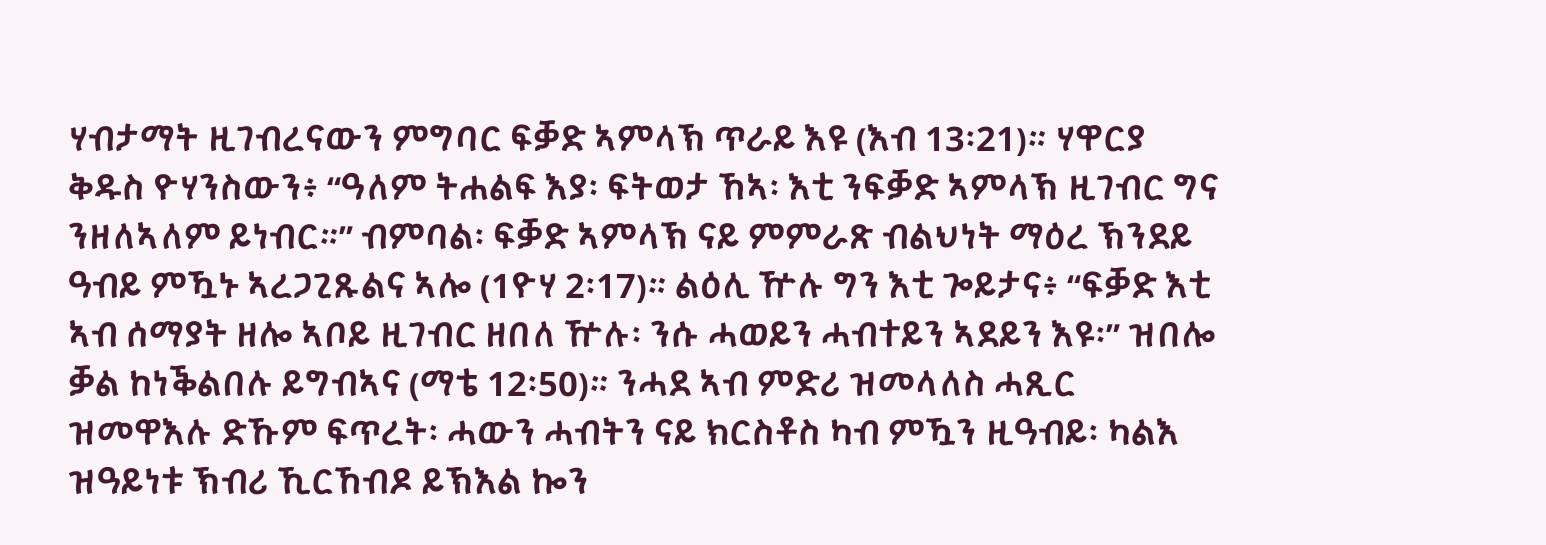ሃብታማት ዚገብረናውን ምግባር ፍቓድ ኣምላኽ ጥራይ እዩ (እብ 13፡21)። ሃዋርያ ቅዱስ ዮሃንስውን፥ “ዓለም ትሐልፍ እያ፡ ፍትወታ ኸኣ፡ እቲ ንፍቓድ ኣምላኽ ዚገብር ግና ንዘለኣለም ይነብር።” ብምባል፡ ፍቓድ ኣምላኽ ናይ ምምራጽ ብልህነት ማዕረ ኽንደይ ዓብይ ምዃኑ ኣረጋጊጹልና ኣሎ (1ዮሃ 2፡17)። ልዕሊ ዅሉ ግን እቲ ጐይታና፥ “ፍቓድ እቲ ኣብ ሰማያት ዘሎ ኣቦይ ዚገብር ዘበለ ዅሉ፡ ንሱ ሓወይን ሓብተይን ኣደይን እዩ፡” ዝበሎ ቓል ከነቕልበሉ ይግብኣና (ማቴ 12፡50)። ንሓደ ኣብ ምድሪ ዝመላለስ ሓጺር ዝመዋእሉ ድኹም ፍጥረት፡ ሓውን ሓብትን ናይ ክርስቶስ ካብ ምዃን ዚዓብይ፡ ካልእ ዝዓይነቱ ኽብሪ ኺርኸብዶ ይኽእል ኰን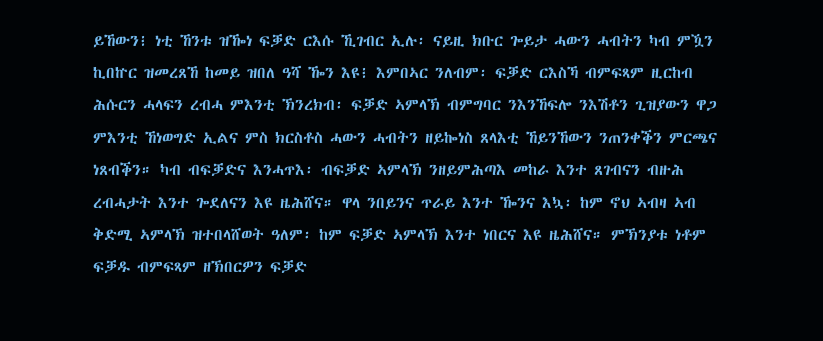ይኸውን፧ ነቲ ኸንቱ ዝዀነ ፍቓድ ርእሱ ኺገብር ኢሉ፡ ናይዚ ክቡር ጐይታ ሓውን ሓብትን ካብ ምዃን ኪበኵር ዝመረጸኸ ከመይ ዝበለ ዓሻ ዀን እዩ፧ እምበኣር ንለብም፡ ፍቓድ ርእስኻ ብምፍጻም ዚርከብ ሕሱርን ሓላፍን ረብሓ ምእንቲ ኽንረክብ፡ ፍቓድ ኣምላኽ ብምግባር ንእንኸፍሎ ንእሽቶን ጊዝያውን ዋጋ ምእንቲ ኸነወግድ ኢልና ምስ ክርስቶስ ሓውን ሓብትን ዘይኰነስ ጸላእቲ ኸይንኸውን ንጠንቀቕን ምርጫና ነጸብቕን። ካብ ብፍቓድና እንሓጥእ፡ ብፍቓድ ኣምላኽ ንዘይምሕጣእ መከራ እንተ ጸገብናን ብዙሕ ረብሓታት እንተ ጐደለናን እዩ ዜሕሸና። ዋላ ንበይንና ጥራይ እንተ ዀንና እኳ፡ ከም ኖህ ኣብዛ ኣብ ቅድሚ ኣምላኽ ዝተበላሸወት ዓለም፡ ከም ፍቓድ ኣምላኽ እንተ ነበርና እዩ ዜሕሸና። ምኽንያቱ ነቶም ፍቓዱ ብምፍጻም ዘኽበርዎን ፍቓድ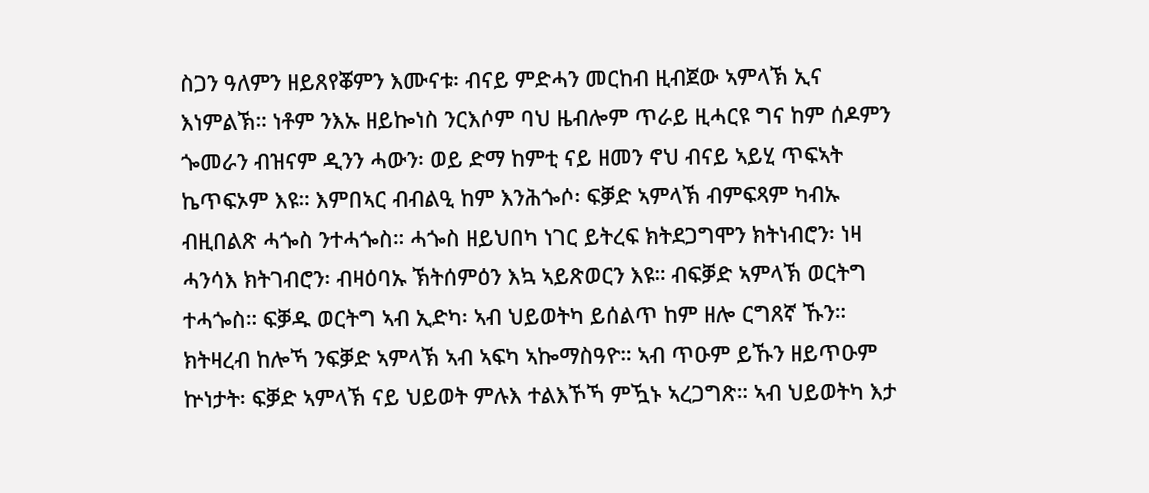ስጋን ዓለምን ዘይጸየቖምን እሙናቱ፡ ብናይ ምድሓን መርከብ ዚብጀው ኣምላኽ ኢና እነምልኽ። ነቶም ንእኡ ዘይኰነስ ንርእሶም ባህ ዜብሎም ጥራይ ዚሓርዩ ግና ከም ሰዶምን ጐመራን ብዝናም ዲንን ሓውን፡ ወይ ድማ ከምቲ ናይ ዘመን ኖህ ብናይ ኣይሂ ጥፍኣት ኬጥፍኦም እዩ። እምበኣር ብብልዒ ከም እንሕጐሶ፡ ፍቓድ ኣምላኽ ብምፍጻም ካብኡ ብዚበልጽ ሓጐስ ንተሓጐስ። ሓጐስ ዘይህበካ ነገር ይትረፍ ክትደጋግሞን ክትነብሮን፡ ነዛ ሓንሳእ ክትገብሮን፡ ብዛዕባኡ ኽትሰምዕን እኳ ኣይጽወርን እዩ። ብፍቓድ ኣምላኽ ወርትግ ተሓጐስ። ፍቓዱ ወርትግ ኣብ ኢድካ፡ ኣብ ህይወትካ ይሰልጥ ከም ዘሎ ርግጸኛ ኹን። ክትዛረብ ከሎኻ ንፍቓድ ኣምላኽ ኣብ ኣፍካ ኣኰማስዓዮ። ኣብ ጥዑም ይኹን ዘይጥዑም ኵነታት፡ ፍቓድ ኣምላኽ ናይ ህይወት ምሉእ ተልእኾኻ ምዃኑ ኣረጋግጽ። ኣብ ህይወትካ እታ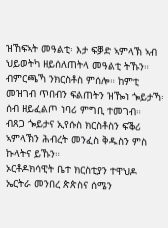ዝኸፍኣት መዓልቲ፡ እታ ፍቓድ ኣምላኽ ኣብ ህይወትካ ዘይሰለጠትላ መዓልቲ ትኹን። ብምርጫኻ ንክርስቶስ ምሰሎ። ከምቲ መዝገብ ጥበብን ፍልጠትን ዝዀነ ጐይታኻ፡ ሰብ ዘይፈልጦ ነባሪ ምግቢ ተመገብ።
ብጸጋ ጐይታና ኢየሱስ ክርስቶስን ፍቕሪ ኣምላኽን ሕብረት መንፈስ ቅዱስን ምስ ኩላትና ይኹን።
ኦርቶዶክሳዊት ቤተ ክርስቲያን ተዋህዶ ኤርትራ መንበረ ጵጵስና ሰሜን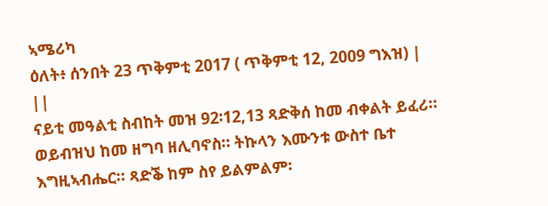ኣሜሪካ
ዕለት፥ ሰንበት 23 ጥቅምቲ 2017 ( ጥቅምቲ 12, 2009 ግእዝ) |
||
ናይቲ መዓልቲ ስብከት መዝ 92፡12,13 ጻድቅሰ ከመ ብቀልት ይፈሪ። ወይብዝህ ከመ ዘግባ ዘሊባኖስ። ትኩላን እሙንቱ ውስተ ቤተ እግዚኣብሔር። ጻድቕ ከም ስየ ይልምልም፡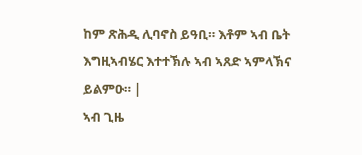ከም ጽሕዲ ሊባኖስ ይዓቢ። እቶም ኣብ ቤት እግዚኣብሄር እተተኽሉ ኣብ ኣጸድ ኣምላኽና ይልምዑ። |
ኣብ ጊዜ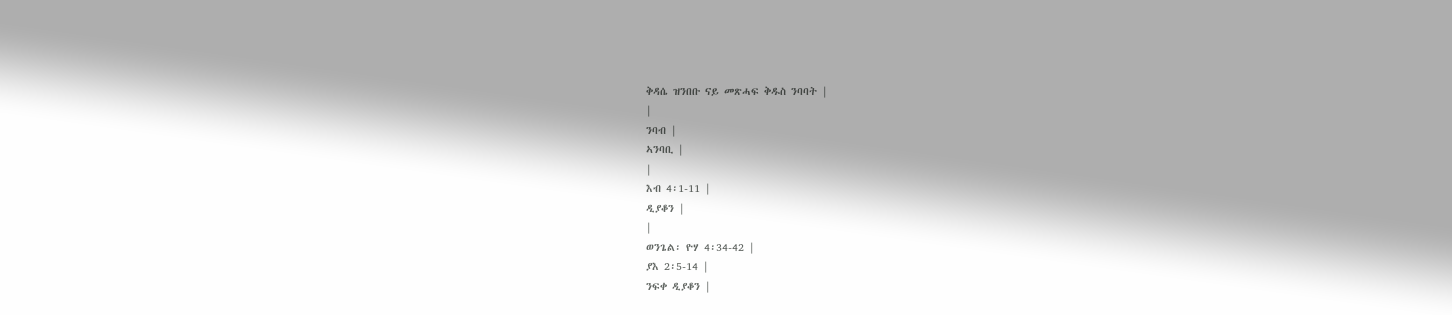ቅዳሴ ዝንበቡ ናይ መጽሓፍ ቅዱስ ንባባት |
|
ንባብ |
ኣንባቢ |
|
እብ 4፡1-11 |
ዲያቆን |
|
ወንጌል፡ ዮሃ 4፡34-42 |
ያእ 2፡5-14 |
ንፍቀ ዲያቆን |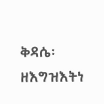ቅዳሴ፡ ዘእግዝእትነ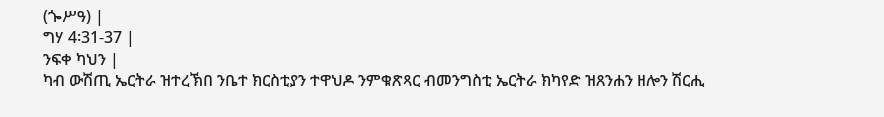(ጐሥዓ) |
ግሃ 4፡31-37 |
ንፍቀ ካህን |
ካብ ውሽጢ ኤርትራ ዝተረኽበ ንቤተ ክርስቲያን ተዋህዶ ንምቁጽጻር ብመንግስቲ ኤርትራ ክካየድ ዝጸንሐን ዘሎን ሽርሒ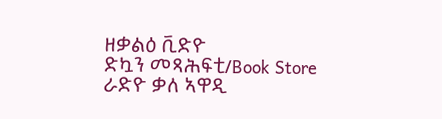ዘቃልዕ ቪድዮ
ድኳን መጻሕፍቲ/Book Store
ራድዮ ቃለ ኣዋዲ